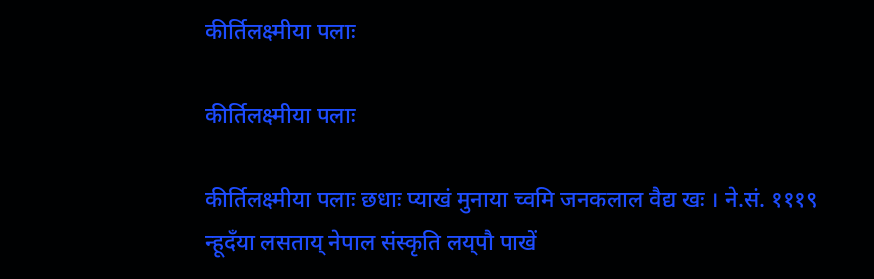कीर्तिलक्ष्मीया पलाः

कीर्तिलक्ष्मीया पलाः

कीर्तिलक्ष्मीया पलाः छधाः प्याखं मुनाया च्वमि जनकलाल वैद्य खः । ने.सं. १११९ न्हूदँया लसताय् नेपाल संस्कृति लय्‌पौ पाखें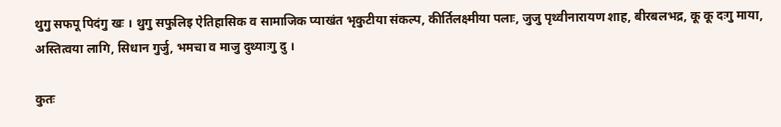थुगु सफपू पिदंगु खः । थुगु सफुलिइ ऐतिहासिक व सामाजिक प्याखंत भृकुटीया संकल्प, कीर्तिलक्ष्मीया पलाः, जुजु पृथ्वीनारायण शाह, बीरबलभद्र, कू कू दःगु माया, अस्तित्वया लागि, सिधान गुर्जु, भमचा व माजु दुथ्याःगु दु ।

कुतः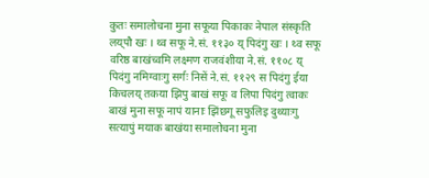कुतः समालोचना मुना सफूया पिकाकः नेपाल संस्कृति लय्‌पौ खः । थ्व सफू ने.सं. ११३० य् पिदंगु खः । थ्व सफू वरिष्ठ बाखंच्वमि लक्ष्मण राजवंशीया ने.सं. ११०८ य् पिदंगु नमिग्वाःगु सर्गः निसें ने.सं. ११२९ स पिदंगु ईया किचलय् तकया झिपु बाखं सफू व लिपा पिदंगु त्वाकः बाखं मुना सफू नापं यानाः झिंछगू सफुलिइ दुथ्याःगु सत्यापुं मयाक बाखंया समालोचना मुना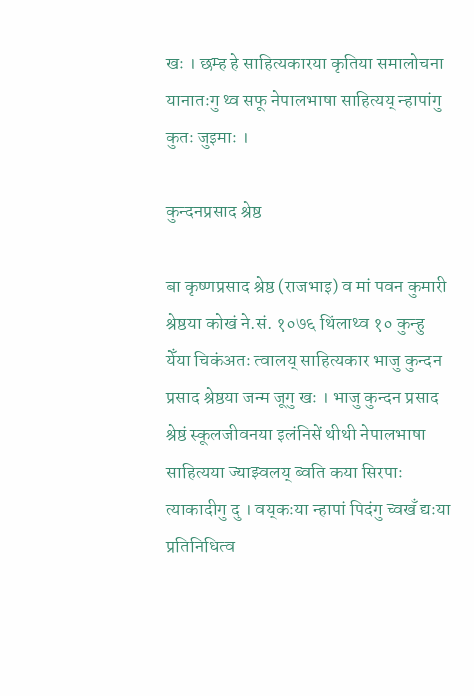खः । छम्ह हे साहित्यकारया कृतिया समालोचना यानातःगु थ्व सफू नेपालभाषा साहित्यय् न्हापांगु कुतः जुइमाः ।

कुन्दनप्रसाद श्रेष्ठ

बा कृष्णप्रसाद श्रेष्ठ (राजभाइ) व मां पवन कुमारी श्रेष्ठया कोखं ने.सं. १०७६ थिंलाथ्व १० कुन्हु येँया चिकंअतः त्वालय् साहित्यकार भाजु कुन्दन प्रसाद श्रेष्ठया जन्म जूगु खः । भाजु कुन्दन प्रसाद श्रेष्ठं स्कूलजीवनया इलंनिसें थीथी नेपालभाषा साहित्यया ज्याझ्वलय् ब्वति कया सिरपाः त्याकादीगु दु । वय्‌कःया न्हापां पिदंगु च्वखँ द्यःया प्रतिनिधित्व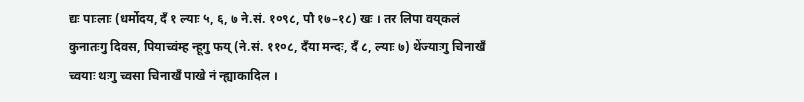द्यः पाःलाः (धर्मोदय, दँ १ ल्याः ५, ६, ७ ने.सं. १०९८, पौ १७–१८) खः । तर लिपा वय्‌कलं कुनातःगु दिवस, पियाच्वंम्ह न्हूगु फय् (ने.सं. ११०८, दँया मन्दः, दँ ८, ल्याः ७) थेंज्याःगु चिनाखँ च्वयाः थःगु च्वसा चिनाखँ पाखे नं न्ह्याकादिल ।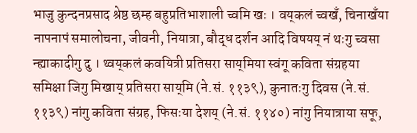भाजु कुन्दनप्रसाद श्रेष्ठ छम्ह बहुप्रतिभाशाली च्वमि खः । वय्‌कलं च्वखँ, चिनाखँया नापनापं समालोचना, जीवनी, नियात्रा, बौद्ध दर्शन आदि विषयय् नं थःगु च्वसा न्ह्याकादीगु दु । थ्वय्‌कलं कवयित्री प्रतिसरा साय्‌मिया स्वंगू कविता संग्रहया समिक्षा जिगु मिखाय् प्रतिसरा साय्‌मि (ने.सं. ११३९), कुनातःगु दिवस (ने.सं. ११३९) नांगु कविता संग्रह, फिसःया देशय् (ने.सं. ११४०) नांगु नियात्राया सफू,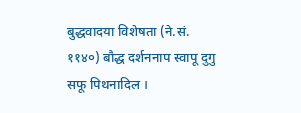बुद्धवादया विशेषता (ने.सं. ११४०) बौद्ध दर्शननाप स्वापू दुगु सफू पिथनादिल ।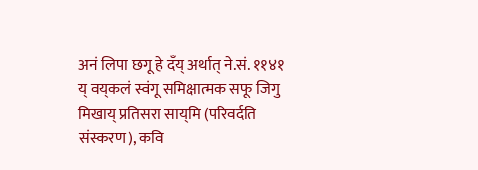अनं लिपा छगू हे दँय् अर्थात् ने.सं. ११४१ य् वय्‌कलं स्वंगू समिक्षात्मक सफू जिगु मिखाय् प्रतिसरा साय्‌मि (परिवर्दति संस्करण), कवि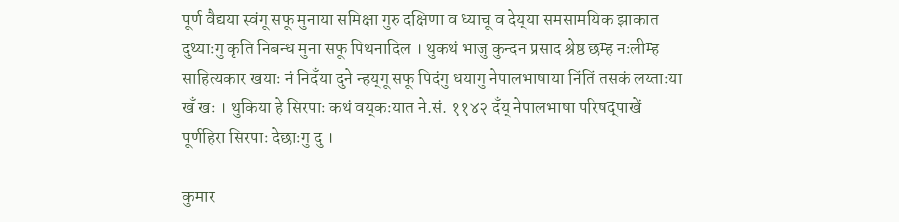पूर्ण वैद्यया स्वंगू सफू मुनाया समिक्षा गुरु दक्षिणा व ध्याचू व देय्‌या समसामयिक झाकात दुथ्याःगु कृति निबन्ध मुना सफू पिथनादिल । थुकथं भाजु कुन्दन प्रसाद श्रेष्ठ छम्ह नःलीम्ह साहित्यकार खयाः नं निदँया दुने न्हय्‌गू सफू पिदंगु धयागु नेपालभाषाया निंतिं तसकं लय्ताःया खँ खः । थुकिया हे सिरपाः कथं वय्‌कःयात ने.सं. ११४२ दँय् नेपालभाषा परिषद्पाखें पूर्णहिरा सिरपाः देछाःगु दु ।

कुमार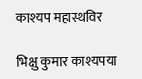काश्यप महास्थविर

भिक्षु कुमार काश्यपया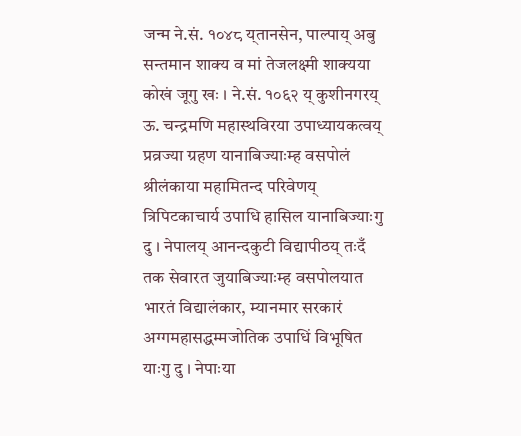जन्म ने.सं. १०४८ य्‌तानसेन, पाल्पाय् अबु सन्तमान शाक्य व मां तेजलक्ष्मी शाक्यया कोखं जूगु खः । ने.सं. १०६२ य् कुशीनगरय् ऊ. चन्द्रमणि महास्थविरया उपाध्यायकत्वय् प्रव्रज्या ग्रहण यानाबिज्याःम्ह वसपोलं श्रीलंकाया महामितन्द परिवेणय् त्रिपिटकाचार्य उपाधि हासिल यानाबिज्याःगु दु । नेपालय् आनन्दकुटी विद्यापीठय् तःदँ तक सेवारत जुयाबिज्याःम्ह वसपोलयात भारतं विद्यालंकार, म्यानमार सरकारं अग्गमहासद्धम्मजोतिक उपाधिं विभूषित याःगु दु । नेपाःया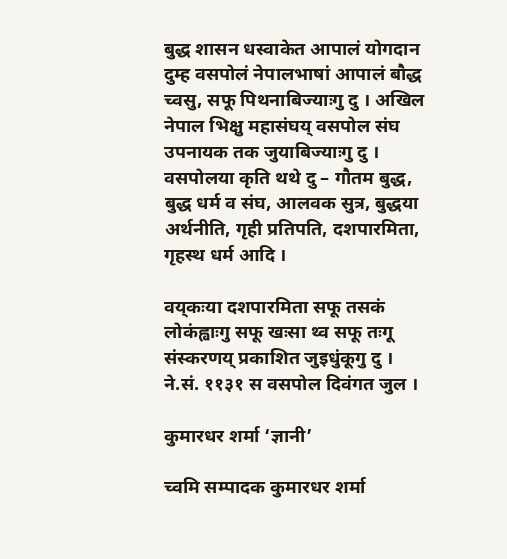बुद्ध शासन धस्वाकेत आपालं योगदान दुम्ह वसपोलं नेपालभाषां आपालं बौद्ध च्वसु, सफू पिथनाबिज्याःगु दु । अखिल नेपाल भिक्षु महासंघय् वसपोल संघ उपनायक तक जुयाबिज्याःगु दु । वसपोलया कृति थथे दु – गौतम बुद्ध, बुद्ध धर्म व संघ, आलवक सुत्र, बुद्धया अर्थनीति, गृही प्रतिपति, दशपारमिता, गृहस्थ धर्म आदि ।

वय्‌कःया दशपारमिता सफू तसकं लोकंह्वाःगु सफू खःसा थ्व सफू तःगू संस्करणय् प्रकाशित जुइधुंकूगु दु । ने.सं. ११३१ स वसपोल दिवंगत जुल ।

कुमारधर शर्मा ‘ज्ञानी’

च्वमि सम्पादक कुमारधर शर्मा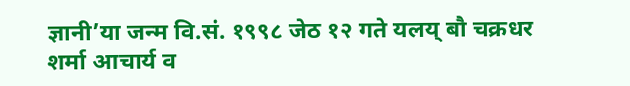ज्ञानी’या जन्म वि.सं. १९९८ जेठ १२ गते यलय् बौ चक्रधर शर्मा आचार्य व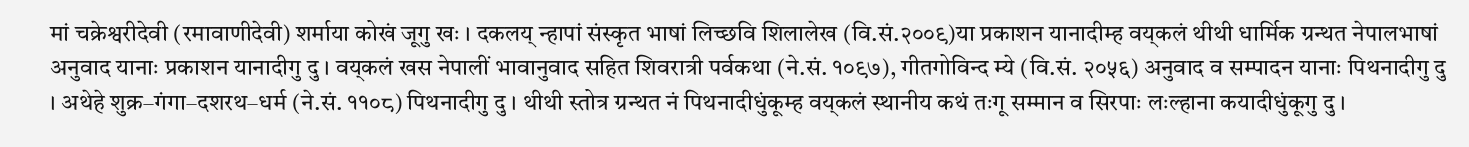मां चक्रेश्वरीदेवी (रमावाणीदेवी) शर्माया कोखं जूगु खः । दकलय् न्हापां संस्कृत भाषां लिच्छवि शिलालेख (वि.सं.२००९)या प्रकाशन यानादीम्ह वय्‌कलं थीथी धार्मिक ग्रन्थत नेपालभाषां अनुवाद यानाः प्रकाशन यानादीगु दु । वय्‌कलं खस नेपालीं भावानुवाद सहित शिवरात्री पर्वकथा (ने.सं. १०९७), गीतगोविन्द म्ये (वि.सं. २०५६) अनुवाद व सम्पादन यानाः पिथनादीगु दु । अथेहे शुक्र–गंगा–दशरथ–धर्म (ने.सं. ११०८) पिथनादीगु दु । थीथी स्तोत्र ग्रन्थत नं पिथनादीधुंकूम्ह वय्‌कलं स्थानीय कथं तःगू सम्मान व सिरपाः लःल्हाना कयादीधुंकूगु दु ।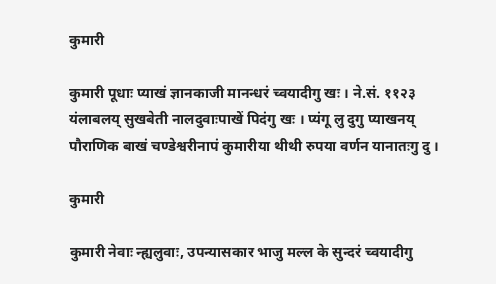कुमारी

कुमारी पूधाः प्याखं ज्ञानकाजी मानन्धरं च्वयादीगु खः । ने.सं. ११२३ यंलाबलय् सुखबेती नालदुवाःपाखें पिदंगु खः । प्यंगू लु दुगु प्याखनय् पौराणिक बाखं चण्डेश्वरीनापं कुमारीया थीथी रुपया वर्णन यानातःगु दु ।

कुमारी

कुमारी नेवाः न्ह्यलुवाः, उपन्यासकार भाजु मल्ल के सुन्दरं च्वयादीगु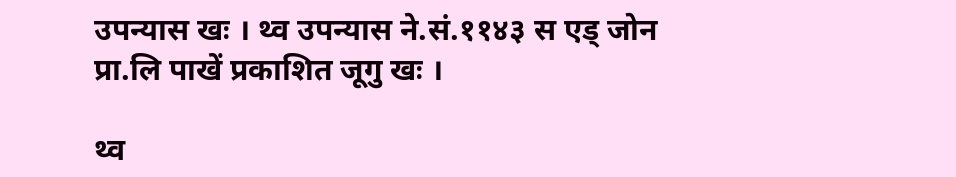उपन्यास खः । थ्व उपन्यास ने.सं.११४३ स एड् जोन प्रा.लि पाखें प्रकाशित जूगु खः ।

थ्व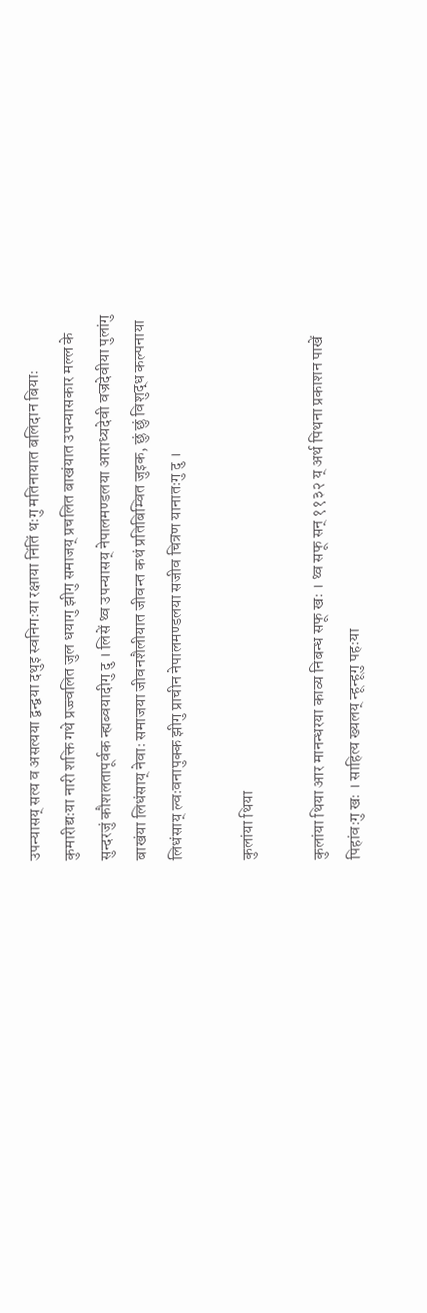उपन्यासय् सत्य व असत्यया द्वन्द्वया दथुइ स्वनिगःया रक्षाया निंतिं थःगु मतिनायात बलिदान बियाः कुमारीद्यःया नारी शक्ति गथे प्रज्ज्वलित जुल धयागु झीगु समाजय् प्रचलित बाखंयात उपन्यासकार मल्ल के सुन्दरजुं कौशलतापूर्वक न्ह्यब्वयादीगु दु । लिसें थ्व उपन्यासय् नेपालमण्डलया आराध्यदेवी वज्रदेवीया पुलांगु बाखंया लिधंसाय् नेवाः समाजया जीवनशैलीयात जीवन्त कथं प्रतिबिम्वित जुइक, छुं छुं विशुद्ध कल्पनाया लिधंसाय् ल्वःवनापुक्क झीगु प्राचीन नेपालमण्डलया सजीव चित्रण यानातःगु दु ।

कुलांया थिया

कुलांया थिया आर मानन्धरया काव्य निबन्ध सफू खः । थ्व सफू सन् ११३२ य् अर्थ पिथना प्रकाशन पाखें पिहांवःगु खः । साहित्य ख्यलय् न्हून्हूगु पहःया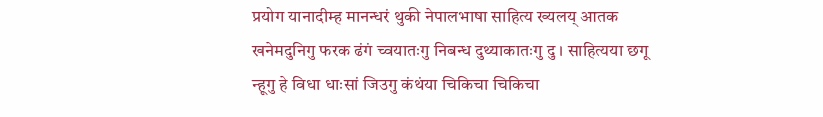प्रयोग यानादीम्ह मानन्धरं थुकी नेपालभाषा साहित्य ख्यलय् आतक खनेमदुनिगु फरक ढंगं च्वयातःगु निबन्ध दुथ्याकातःगु दु । साहित्यया छगू न्हूगु हे विधा धाःसां जिउगु कंथंया चिकिचा चिकिचा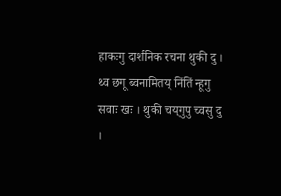हाकःगु दार्शनिक रचना थुकी दु । थ्व छगू ब्वनामितय् निंतिं न्हूगु सवाः खः । थुकी चय्‌गुपु च्वसु दु ।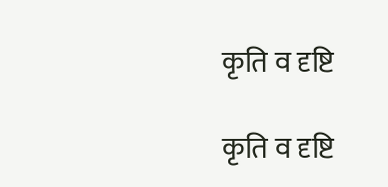कृति व दृष्टि

कृति व दृष्टि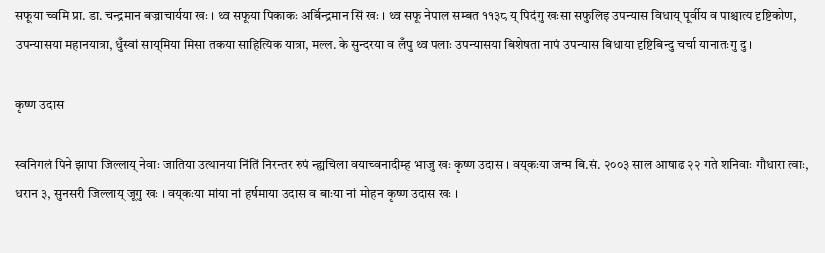सफूया च्वमि प्रा. डा. चन्द्रमान बज्राचार्यया खः । थ्व सफूया पिकाकः अर्बिन्द्रमान सिं खः । थ्व सफू नेपाल सम्बत ११३८ य् पिदंगु खःसा सफुलिइ उपन्यास विधाय् पूर्वीय व पाश्चात्य दृष्टिकोण, उपन्यासया महानयात्रा, धुँस्वां साय्‌मिया मिसा तकया साहित्यिक यात्रा, मल्ल. के सुन्दरया व लँपु थ्व पलाः उपन्यासया बिशेषता नापं उपन्यास बिधाया दृष्टिबिन्दु चर्चा यानातःगु दु ।

कृष्ण उदास

स्वनिगलं पिने झापा जिल्लाय् नेवाः जातिया उत्थानया निंतिं निरन्तर रुपं न्ह्यचिला वयाच्वनादीम्ह भाजु खः कृष्ण उदास । वय्‌कःया जन्म बि.सं. २००३ साल आषाढ २२ गते शनिवाः गौधारा त्वाः, धरान ३, सुनसरी जिल्लाय् जूगु खः । वय्‌कःया मांया नां हर्षमाया उदास व बाःया नां मोहन कृष्ण उदास खः ।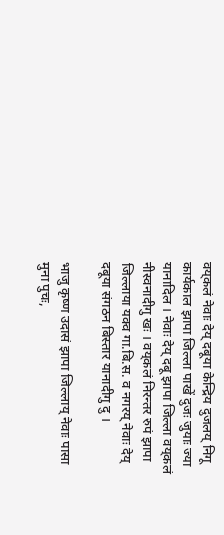वय्‌कलं नेवाः देय् दबूया केन्द्रिय दुजलय् निगू कार्यकाल झापा जिल्ला पाखें दुजः जुयाः ज्या यानादिल । नेवाः देय् दबू झापा जिल्ला वय्‌कलं नीस्वनादीगु खः । वय्‌कलं निरन्तर रुपं झापा जिल्लाया यक्व गा.बि.स. व नगरय् नेवाः देय् दबूया संगठन बिस्तार यानादीगु दु ।

भाजु कृष्ण उदासं झापा जिल्लाय् नेवाः पासा मुना पुचः,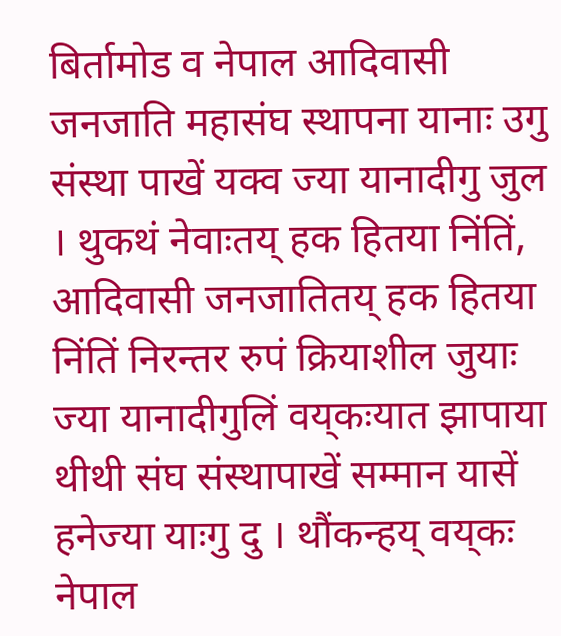बिर्तामोड व नेपाल आदिवासी जनजाति महासंघ स्थापना यानाः उगु संस्था पाखें यक्व ज्या यानादीगु जुल । थुकथं नेवाःतय् हक हितया निंतिं, आदिवासी जनजातितय् हक हितया निंतिं निरन्तर रुपं क्रियाशील जुयाः ज्या यानादीगुलिं वय्‌कःयात झापाया थीथी संघ संस्थापाखें सम्मान यासें हनेज्या याःगु दु । थौंकन्हय् वय्‌कः नेपाल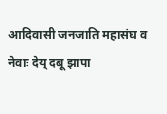आदिवासी जनजाति महासंघ व नेवाः देय्‌ दबू झापा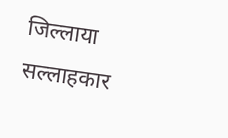जिल्लाया सल्लाहकार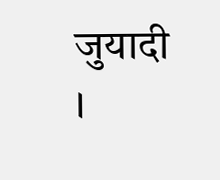जुयादी ।